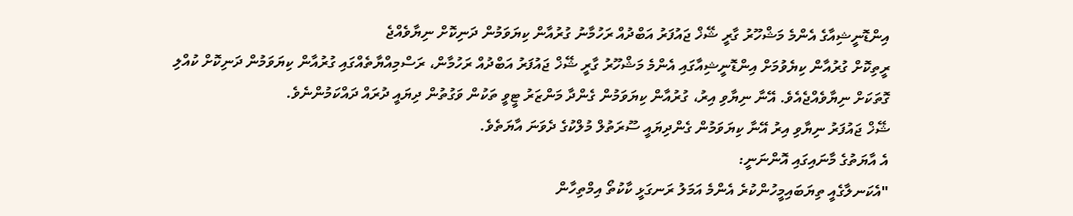އިންޑޮނީޝިއާގެ އެންމެ މަޝްހޫރު ގާރީ ޝޭޚް ޖައުފަރު އަބްދުއް ރަހުމާނު ގުރުއާން ކިޔަވަމުން ދަނިކޮށް ނިޔާވެއްޖެ
ރީތިކޮށް ގުރުއާން ކިޔެވުމަށް އިންޑޮނީޝިއާގައި އެންމެ މަޝްހޫރު ގާރީ ޝޭޚް ޖައުފަރު އަބްދުއް ރަހުމާން، ރަސްމިއްޔާތެއްގައި ގުރުއާން ކިޔަވަމުން ދަނިކޮށް ކުއްލި ގޮތަކަށް ނިޔާވެއްޖެއެވެ. އޭނާ ނިޔާވި އިރު، ގުރުއާން ކިޔަވަމުން ގެންދާ މަންޒަރު ޓީވީ ތަކުން ވަގުތުން ދިޔައީ ދުރައް ދައްކަމުންނެވެ.
ޝޭޚް ޖައުފަރު ނިޔާވި އިރު އޭނާ ކިޔަވަމުން ގެންދިޔައީ ސޫރަތުލް މުލްކުގެ ދެވަނަ އާޔަތެވެ.
އެ އާޔަތުގެ މާނައިގައި އޮންނަނީ:
"އެކަނލާގެއީ ތިޔަބައިމީހުންކުރެ އެންމެ އަމަލު ރަނގަޅީ ކާކުތޯ އިމްތިހާން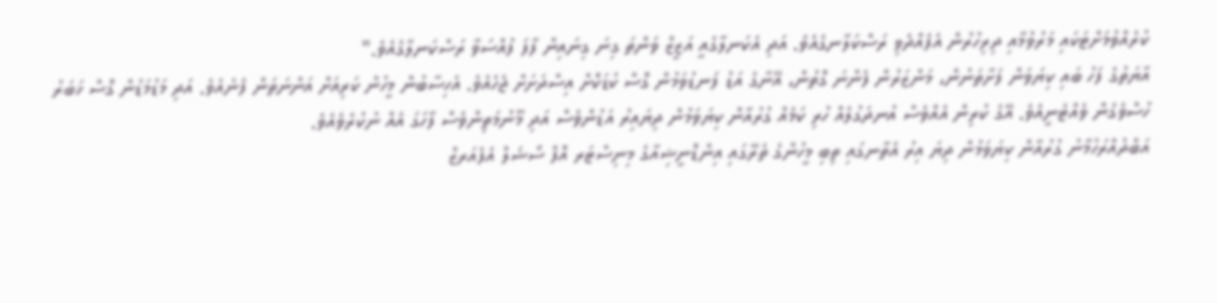ކުރެއްވުމަށްޓަކައި މަރުވުމާއި ދިރިހުރުން އެފެއްދެވި ރަސްކަލާނގެއެވެ. އަދި އެކަނލާގެއީ އަޒީޒް ވަންތަ ގިނަ ގިނައިން ފާފަ ފުއްސަވާ ރަސްކަނލާގެއެވެ."
އާޔަތުގެ ފަހު ބައި ކިޔަވަން ފަށާތަނުން، މަންޒަރުން ފެންނަ ގޮތުން، އޭނާގެ އަޑު ފަނޑުވަމުން ގޮސް ކުޑަކޮށް އިސްދަށަށް ޖެހެއެވެ. އެހިސާބުން މީހުން ކަރިއަށް އަންނަތަން ފެނެއެވެ. އަދި މަޑުމަޑުން ގޮސް ޚަބަރު ހުސްވެގެން ވެއްޓެނީއެވެ. އޭގެ ކުރިން އެއްވެސް އުނދަގުލެއް ހުރި ކަމެއް ގުރުއާން ކިޔަވަމުން ދިޔައިރު އަޑުންވެސް އަދި މޫނުމަތިންވެސް ފާހަގަ އެއް ނުކުރެވެއެވެ.
އަބްދުއްރަހުމާނު ގުރުއާން ކިޔަވަމުން ދިޔަ އިރު އެތާނގައި ތިބި މީހުންގެ ތެރޭގައި އިންޑޮނީޝިއާގެ މިނިސްޓަރ އޮފް ސޯޝަލް އެފެއަރޒް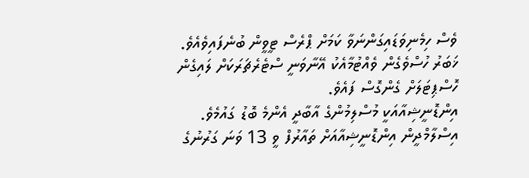ވެސް ހިމެނިވަޑައިގަންނަވާ ކަމަށް ޕްރެސް ޓީވީން ބުނެފައިވެއެވެ.
ޚަބަރު ހުސްވެގެން ވެއްޓުމާއެކު އޭނާވަނީ ސްޓެރެޗަރަކަށް ލައިގެން ހޮސްޕިޓަލަށް ގެންގޮސް ފައެވެ.
އިންޑޮނީޝިއާއަކީ މުސްލިމުންގެ އާބާދީ އެންމެ ބޮޑު ގައުމެވެ. އިސްލާމްދީން އިންޑޮނީޝިއާއަށް ތައާރުފް ވީ 13 ވަނަ ގަރުނުގެ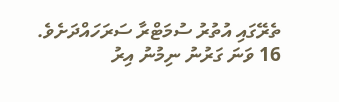ތެރޭގައި އުތުރު ސުމަޓްރާ ސަރަހައްދަށެވެ. 16 ވަނަ ގަރުނު ނިމުނު އިރު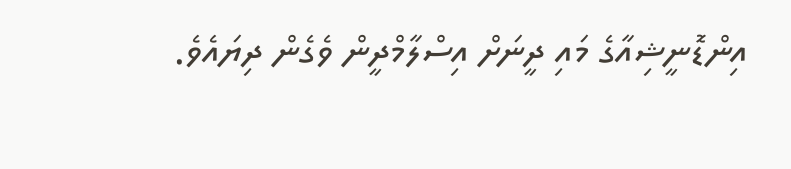އިންޑޮނީޝިއާގެ މައި ދީނަށް އިސްލާމްދީން ވެގެން ދިޔައެވެ.